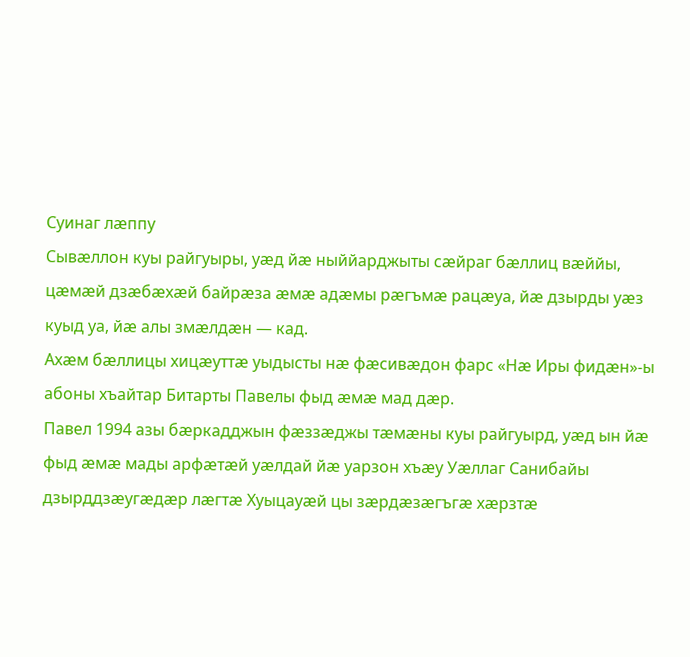Суинаг лæппу
Сывæллон куы райгуыры, уæд йæ ныййарджыты сæйраг бæллиц вæййы, цæмæй дзæбæхæй байрæза æмæ адæмы рæгъмæ рацæуа, йæ дзырды уæз куыд уа, йæ алы змæлдæн — кад.
Ахæм бæллицы хицæуттæ уыдысты нæ фæсивæдон фарс «Нæ Иры фидæн»-ы абоны хъайтар Битарты Павелы фыд æмæ мад дæр.
Павел 1994 азы бæркадджын фæззæджы тæмæны куы райгуырд, уæд ын йæ фыд æмæ мады арфæтæй уæлдай йæ уарзон хъæу Уæллаг Санибайы дзырддзæугæдæр лæгтæ Хуыцауæй цы зæрдæзæгъгæ хæрзтæ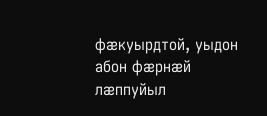фæкуырдтой, уыдон абон фæрнæй лæппуйыл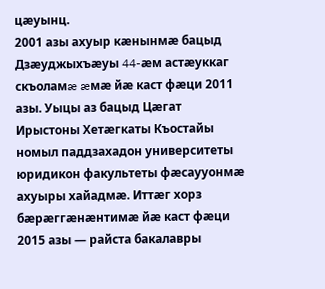цæуынц.
2001 азы ахуыр кæнынмæ бацыд Дзæуджыхъæуы 44-æм астæуккаг скъоламæ æмæ йæ каст фæци 2011 азы. Уыцы аз бацыд Цæгат Ирыстоны Хетæгкаты Къостайы номыл паддзахадон университеты юридикон факультеты фæсаууонмæ ахуыры хайадмæ. Иттæг хорз бæрæггæнæнтимæ йæ каст фæци 2015 азы — райста бакалавры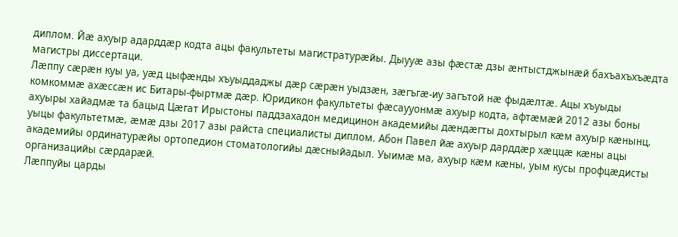диплом. Йæ ахуыр адарддæр кодта ацы факультеты магистратурæйы. Дыууæ азы фæстæ дзы æнтыстджынæй бахъахъхъæдта магистры диссертаци.
Лæппу сæрæн куы уа, уæд цыфæнды хъуыддаджы дæр сæрæн уыдзæн, зæгъгæ-иу загътой нæ фыдæлтæ. Ацы хъуыды комкоммæ ахæссæн ис Битары-фыртмæ дæр. Юридикон факультеты фæсаууонмæ ахуыр кодта, афтæмæй 2012 азы боны ахуыры хайадмæ та бацыд Цæгат Ирыстоны паддзахадон медицинон академийы дæндæгты дохтырыл кæм ахуыр кæнынц, уыцы факультетмæ, æмæ дзы 2017 азы райста специалисты диплом. Абон Павел йæ ахуыр дарддæр хæццæ кæны ацы академийы ординатурæйы ортопедион стоматологийы дæсныйадыл. Уыимæ ма, ахуыр кæм кæны, уым кусы профцæдисты организацийы сæрдарæй.
Лæппуйы царды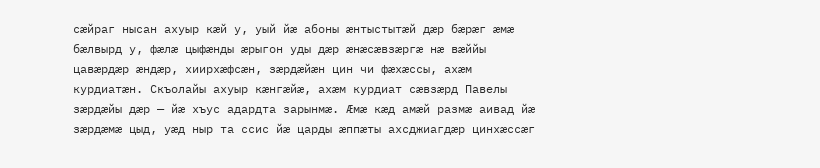сæйраг нысан ахуыр кæй у, уый йæ абоны æнтыстытæй дæр бæрæг æмæ бæлвырд у, фæлæ цыфæнды æрыгон уды дæр æнæсæвзæргæ нæ вæййы цавæрдæр æндæр, хиирхæфсæн, зæрдæйæн цин чи фæхæссы, ахæм курдиатæн. Скъолайы ахуыр кæнгæйæ, ахæм курдиат сæвзæрд Павелы зæрдæйы дæр — йæ хъус адардта зарынмæ. Æмæ кæд амæй размæ аивад йæ зæрдæмæ цыд, уæд ныр та ссис йæ царды æппæты ахсджиагдæр цинхæссæг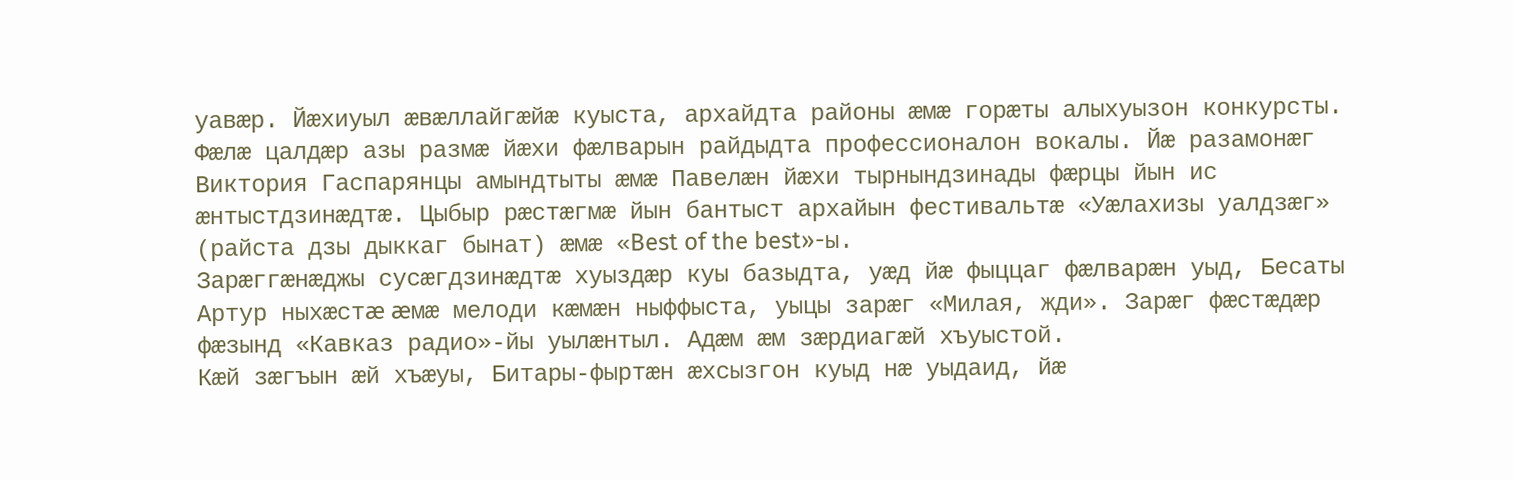уавæр. Йæхиуыл æвæллайгæйæ куыста, архайдта районы æмæ горæты алыхуызон конкурсты. Фæлæ цалдæр азы размæ йæхи фæлварын райдыдта профессионалон вокалы. Йæ разамонæг Виктория Гаспарянцы амындтыты æмæ Павелæн йæхи тырнындзинады фæрцы йын ис æнтыстдзинæдтæ. Цыбыр рæстæгмæ йын бантыст архайын фестивальтæ «Уæлахизы уалдзæг» (райста дзы дыккаг бынат) æмæ «Best of the best»-ы.
Зарæггæнæджы сусæгдзинæдтæ хуыздæр куы базыдта, уæд йæ фыццаг фæлварæн уыд, Бесаты Артур ныхæстæ æмæ мелоди кæмæн ныффыста, уыцы зарæг «Милая, жди». Зарæг фæстæдæр фæзынд «Кавказ радио»-йы уылæнтыл. Адæм æм зæрдиагæй хъуыстой.
Кæй зæгъын æй хъæуы, Битары-фыртæн æхсызгон куыд нæ уыдаид, йæ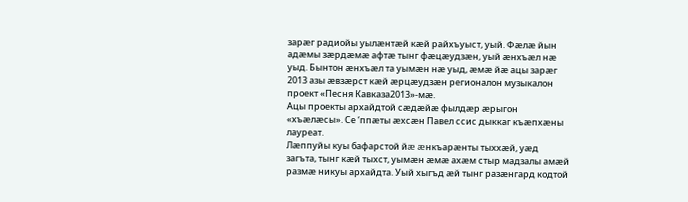зарæг радиойы уылæнтæй кæй райхъуыст, уый. Фæлæ йын адæмы зæрдæмæ афтæ тынг фæцæудзæн, уый æнхъæл нæ уыд. Бынтон æнхъæл та уымæн нæ уыд, æмæ йæ ацы зарæг 2013 азы æвзæрст кæй æрцæудзæн регионалон музыкалон проект «Песня Кавказа2013»-мæ.
Ацы проекты архайдтой сæдæйæ фылдæр æрыгон «хъæлæсы». Се ‘ппæты æхсæн Павел ссис дыккаг къæпхæны лауреат.
Лæппуйы куы бафарстой йæ æнкъарæнты тыххæй, уæд загъта, тынг кæй тыхст, уымæн æмæ ахæм стыр мадзалы амæй размæ никуы архайдта. Уый хыгъд æй тынг разæнгард кодтой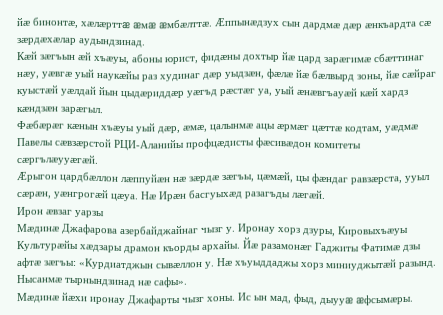йæ бинонтæ, хæлæрттæ æмæ æмбæлттæ. Æппынæдзух сын дардмæ дæр æнкъардта сæ зæрдæхæлар аудындзинад.
Кæй зæгъын æй хъæуы, абоны юрист, фидæны дохтыр йæ цард зарæгимæ сбæттинаг нæу, уæвгæ уый наукæйы раз худинаг дæр уыдзæн, фæлæ йæ бæлвырд зоны, йæ сæйраг куыстæй уæлдай йын цыдæриддæр уæгъд рæстæг уа, уый æнæвгъауæй кæй хардз кæндзæн зарæгыл.
Фæбæрæг кæнын хъæуы уый дæр, æмæ, цалынмæ ацы æрмæг цæттæ кодтам, уæдмæ Павелы сæвзæрстой РЦИ-Аланийы профцæдисты фæсивæдон комитеты сæргълæууæгæй.
Æрыгон цардбæллон лæппуйæн нæ зæрдæ зæгъы, цæмæй, цы фæндаг равзæрста, ууыл сæрæн, уæнгрогæй цæуа. Нæ Ирæн басгуыхæд разагъды лæгæй.
Ирон æвзаг уарзы
Мæдинæ Джафарова азербайджайнаг чызг у. Иронау хорз дзуры, Кировыхъæуы Культурæйы хæдзары драмон къорды архайы. Йæ разамонæг Гаджиты Фатимæ дзы афтæ зæгъы: «Курдиатджын сывæллон у. Нæ хъуыддаджы хорз миниуджытæй разынд. Нысанмæ тырнындзинад нæ сафы».
Мæдинæ йæхи иронау Джафарты чызг хоны. Ис ын мад, фыд, дыууæ æфсымæры.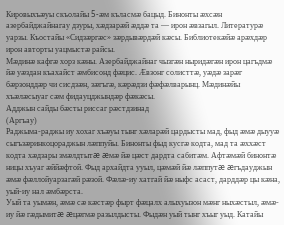Кировыхъæуы скъолайы 5-æм къласмæ бацыд. Бинонты æхсæн азербайджайнагау дзуры, хæдзарæй æддæ та — ирон æвзагыл. Литературæ уарзы. Къостайы «Сидзæргæс» зæрдывæрдæй кæсы. Библиотекæйæ арæхдæр ирон авторты уацмыстæ райсы.
Мæдинæ кафгæ хорз кæны. Азербайджайнаг чызгæн ныридæгæн ирон цагъдмæ йæ уæздан къахайст æмбисонд фæцис. Æвзонг солисттæ, уæдæ зарæг бæрзонддæр чи сисдзæн, зæгъгæ, кæрæдзи фæфæлварынц. Мæдинæйы хъæлæсыуаг сæм фидауцджындæр фæкæсы.
Адджын сайды бæсты риссаг рæстдзинад
(Аргъау)
Раджыма-раджы иу хохаг хъæуы тынг хæларæй цардысты мад, фыд æмæ дыууæ сыгъзæринкоцораджын лæппуйы. Бинонты фыд кусгæ кодта, мад та æххæст кодта хæдзары змæлдтытæ æмæ йæ цæст дардта сабитæм. Афтæмæй бинонтæ ницы хъуаг æййæфтой. Фыд архайдта ууыл, цæмæй йæ лæппутæ æгъдауджын æмæ фæллойуарзагæй рæзой. Фæлæ-иу хатгай йæ ныфс асаст, дарддæр цы кæна, уый-иу нал æмбæрста.
Уый та уымæн, æмæ сæ кæстæр фырт фæцалх алыхуызон мæнг ныхæстыл, æмæ-иу йæ гæдымитæ æцæгмæ разылдысты. Фыдæн уый тынг хъыг уыд. Катайы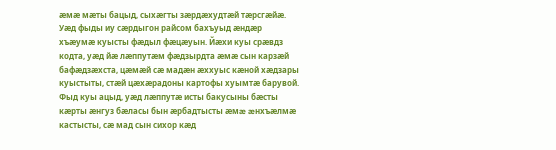æмæ мæты бацыд, сыхæгты зæрдæхудтæй тæрсгæйæ.
Уæд фыды иу сæрдыгон райсом бахъуыд æндæр хъæумæ куысты фæдыл фæцæуын. Йæхи куы срæвдз кодта, уæд йæ лæппутæм фæдзырдта æмæ сын карзæй бафæдзæхста, цæмæй сæ мадæн æххуыс кæной хæдзары куыстыты, стæй цæхæрадоны картофы хуымтæ барувой.
Фыд куы ацыд, уæд лæппутæ исты бакусыны бæсты кæрты æнгуз бæласы бын æрбадтысты æмæ æнхъæлмæ кастысты, сæ мад сын сихор кæд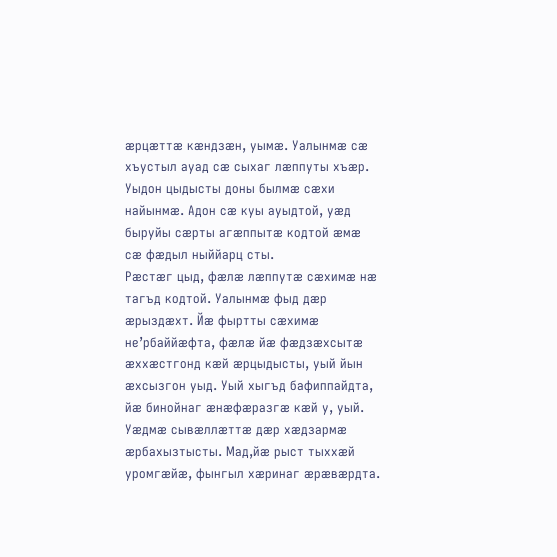æрцæттæ кæндзæн, уымæ. Уалынмæ сæ хъустыл ауад сæ сыхаг лæппуты хъæр. Уыдон цыдысты доны былмæ сæхи найынмæ. Адон сæ куы ауыдтой, уæд быруйы сæрты агæппытæ кодтой æмæ сæ фæдыл ныййарц сты.
Рæстæг цыд, фæлæ лæппутæ сæхимæ нæ тагъд кодтой. Уалынмæ фыд дæр æрыздæхт. Йæ фыртты сæхимæ не’рбаййæфта, фæлæ йæ фæдзæхсытæ æххæстгонд кæй æрцыдысты, уый йын æхсызгон уыд. Уый хыгъд бафиппайдта, йæ бинойнаг æнæфæразгæ кæй у, уый. Уæдмæ сывæллæттæ дæр хæдзармæ æрбахызтысты. Мад,йæ рыст тыххæй уромгæйæ, фынгыл хæринаг æрæвæрдта.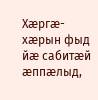Хæргæ-хæрын фыд йæ сабитæй æппæлыд,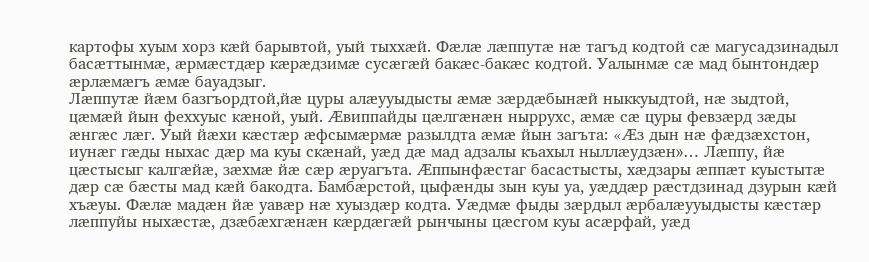картофы хуым хорз кæй барывтой, уый тыххæй. Фæлæ лæппутæ нæ тагъд кодтой сæ магусадзинадыл басæттынмæ, æрмæстдæр кæрæдзимæ сусæгæй бакæс-бакæс кодтой. Уалынмæ сæ мад бынтондæр æрлæмæгъ æмæ бауадзыг.
Лæппутæ йæм базгъордтой,йæ цуры алæууыдысты æмæ зæрдæбынæй ныккуыдтой, нæ зыдтой, цæмæй йын феххуыс кæной, уый. Æвиппайды цæлгæнæн ныррухс, æмæ сæ цуры февзæрд зæды æнгæс лæг. Уый йæхи кæстæр æфсымæрмæ разылдта æмæ йын загъта: «Æз дын нæ фæдзæхстон, иунæг гæды ныхас дæр ма куы скæнай, уæд дæ мад адзалы къахыл ныллæудзæн»… Лæппу, йæ цæстысыг калгæйæ, зæхмæ йæ сæр æруагъта. Æппынфæстаг басастысты, хæдзары æппæт куыстытæ дæр сæ бæсты мад кæй бакодта. Бамбæрстой, цыфæнды зын куы уа, уæддæр рæстдзинад дзурын кæй хъæуы. Фæлæ мадæн йæ уавæр нæ хуыздæр кодта. Уæдмæ фыды зæрдыл æрбалæууыдысты кæстæр лæппуйы ныхæстæ, дзæбæхгæнæн кæрдæгæй рынчыны цæсгом куы асæрфай, уæд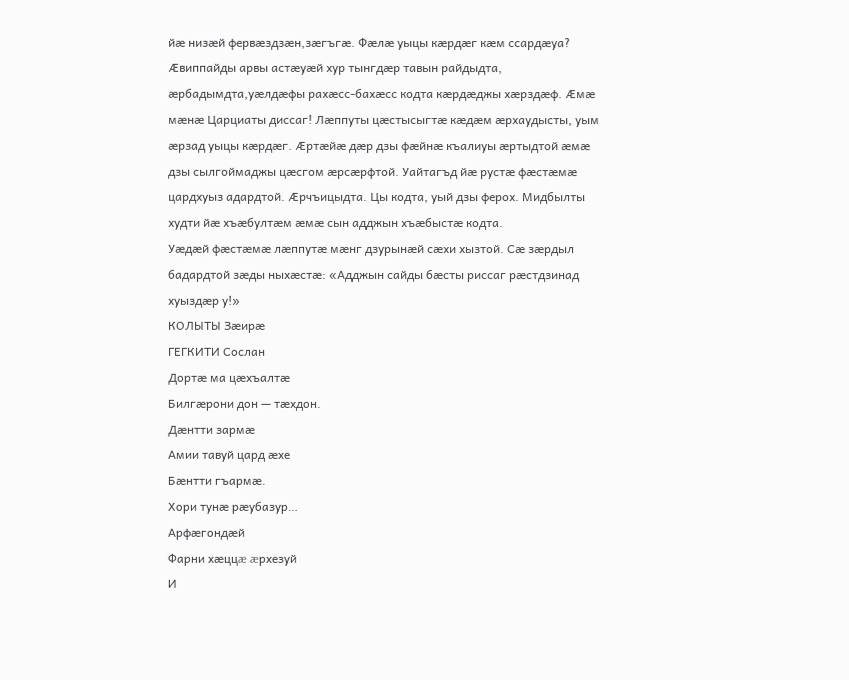йæ низæй фервæздзæн,зæгъгæ. Фæлæ уыцы кæрдæг кæм ссардæуа?
Æвиппайды арвы астæуæй хур тынгдæр тавын райдыдта, æрбадымдта,уæлдæфы рахæсс-бахæсс кодта кæрдæджы хæрздæф. Æмæ мæнæ Царциаты диссаг! Лæппуты цæстысыгтæ кæдæм æрхаудысты, уым æрзад уыцы кæрдæг. Æртæйæ дæр дзы фæйнæ къалиуы æртыдтой æмæ дзы сылгоймаджы цæсгом æрсæрфтой. Уайтагъд йæ рустæ фæстæмæ цардхуыз адардтой. Æрчъицыдта. Цы кодта, уый дзы ферох. Мидбылты худти йæ хъæбултæм æмæ сын адджын хъæбыстæ кодта.
Уæдæй фæстæмæ лæппутæ мæнг дзурынæй сæхи хызтой. Сæ зæрдыл бадардтой зæды ныхæстæ: «Адджын сайды бæсты риссаг рæстдзинад хуыздæр у!»
КОЛЫТЫ Зæирæ
ГЕГКИТИ Сослан
Дортæ ма цæхъалтæ
Билгæрони дон — тæхдон.
Дæнтти зармæ
Амии тавуй цард æхе
Бæнтти гъармæ.
Хори тунæ рæубазур…
Арфæгондæй
Фарни хæццæ æрхезуй
И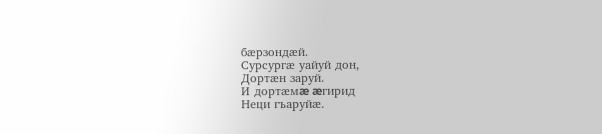бæрзондæй.
Сурсургæ уайуй дон,
Дортæн заруй.
И дортæмæ æгирид
Неци гъаруйæ.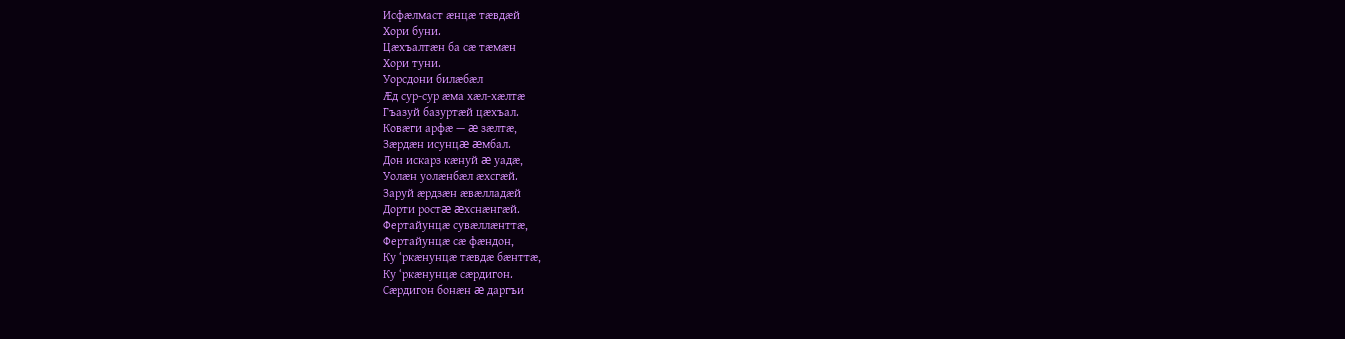Исфæлмаст æнцæ тæвдæй
Хори буни.
Цæхъалтæн ба сæ тæмæн
Хори туни.
Уорсдони билæбæл
Æд сур-сур æма хæл-хæлтæ
Гъазуй базуртæй цæхъал.
Ковæги арфæ — æ зæлтæ,
Зæрдæн исунцæ æмбал.
Дон искарз кæнуй æ уадæ,
Уолæн уолæнбæл æхсгæй.
Заруй æрдзæн æвæлладæй
Дорти ростæ æхснæнгæй.
Фертайунцæ сувæллæнттæ,
Фертайунцæ сæ фæндон,
Ку ‘ркæнунцæ тæвдæ бæнттæ,
Ку ‘ркæнунцæ сæрдигон.
Сæрдигон бонæн æ даргъи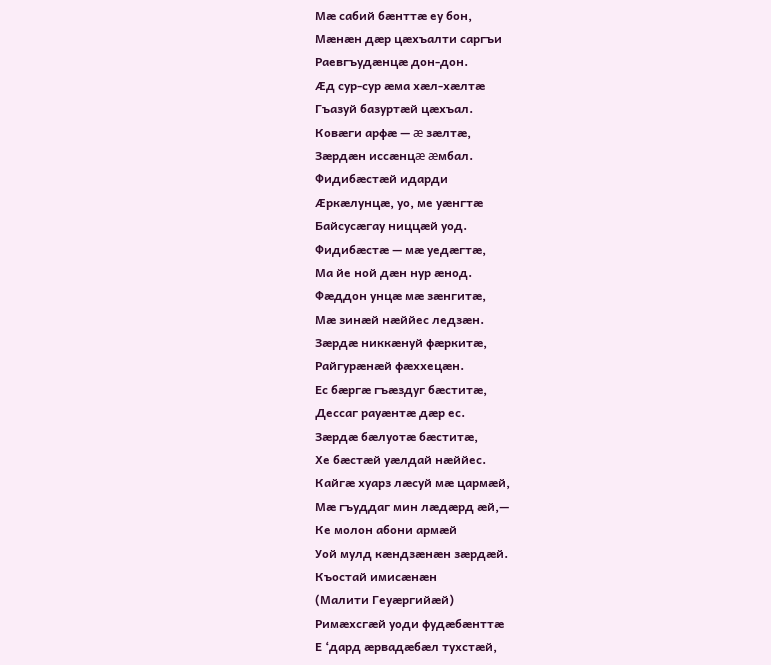Мæ сабий бæнттæ еу бон,
Мæнæн дæр цæхъалти саргъи
Раевгъудæнцæ дон-дон.
Æд сур-сур æма хæл-хæлтæ
Гъазуй базуртæй цæхъал.
Ковæги арфæ — æ зæлтæ,
Зæрдæн иссæнцæ æмбал.
Фидибæстæй идарди
Æркæлунцæ, уо, ме уæнгтæ
Байсусæгау ниццæй уод.
Фидибæстæ — мæ уедæгтæ,
Ма йе ной дæн нур æнод.
Фæддон унцæ мæ зæнгитæ,
Мæ зинæй нæййес ледзæн.
Зæрдæ никкæнуй фæркитæ,
Райгурæнæй фæххецæн.
Ес бæргæ гъæздуг бæститæ,
Дессаг рауæнтæ дæр ес.
Зæрдæ бæлуотæ бæститæ,
Хе бæстæй уæлдай нæййес.
Кайгæ хуарз лæсуй мæ цармæй,
Мæ гъуддаг мин лæдæрд æй,—
Ке молон абони армæй
Уой мулд кæндзæнæн зæрдæй.
Къостай имисæнæн
(Малити Геуæргийæй)
Римæхсгæй уоди фудæбæнттæ
Е ‘дард æрвадæбæл тухстæй,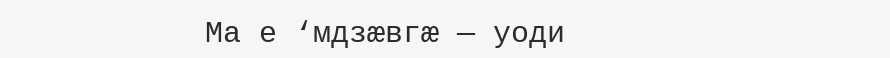Ма е ‘мдзæвгæ — уоди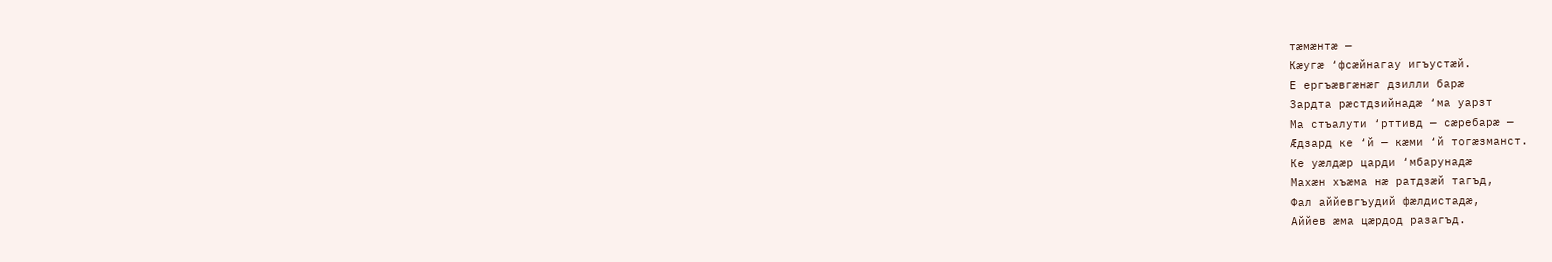тæмæнтæ —
Кæугæ ‘фсæйнагау игъустæй.
Е ергъæвгæнæг дзилли барæ
Зардта рæстдзийнадæ ‘ма уарзт
Ма стъалути ‘рттивд — сæребарæ —
Æдзард ке ‘й — кæми ‘й тогæзманст.
Ке уæлдæр царди ‘мбарунадæ
Махæн хъæма нæ ратдзæй тагъд,
Фал аййевгъудий фæлдистадæ,
Аййев æма цæрдод разагъд.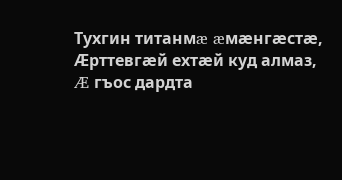Тухгин титанмæ æмæнгæстæ,
Æрттевгæй ехтæй куд алмаз,
Æ гъос дардта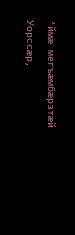‘ймæ мегъæмбæрзтæй
Уорссæр,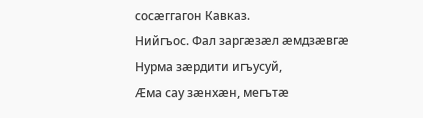сосæггагон Кавказ.
Нийгъос. Фал заргæзæл æмдзæвгæ
Нурма зæрдити игъусуй,
Æма сау зæнхæн, мегътæ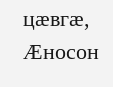цæвгæ,
Æносон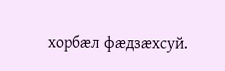хорбæл фæдзæхсуй.